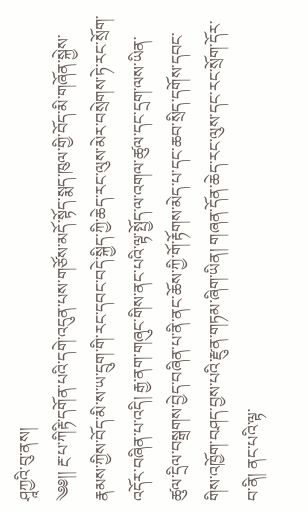ཤཱཀྱའི་བུ་ནས།
༄༅།། རྔ་པ་ཀིརྟི་དགོན་པའི་དགེ་འདུན་པས་གཙོས་མདོ་སྟོད་སྨད་ཁུལ་གྱི་བོད་མི་གཞོན་སྐྱེས་རྣམས་ཀྱིས་བོད་མི་ས་ཡ་དྲུག་གི་རང་དབང་བདེ་སྐྱིད་ཀྱི་ཆེད་རང་ལུས་མེར་བསྲེགས་ཏེ་རང་སྲོག་འདོར་བཞིན་པ་འདི། རྒྱ་ནག་གཞུང་གིས་ནང་པའི་ལྟ་སྤྱོད་ལ་འགལ་ཚུལ་དང་དྲག་ལས་ཡིན་ཚུལ་དྲིལ་བསྒྲགས་བྱེད་བཞིན་པ་ནི་ནང་ཆོས་ཀྱི་གོ་རྟོགས་མེད་པ་དང་ཆབ་སྲིད་དགོས་དབང་གིས་འཁྱོག་བཤད་བྱས་པའི་རྫུན་གཏམ་ཞིག་ཡིན། གཞན་དོན་ཆེད་རང་ལུས་དང་རང་སྲོག་དོར་བ་ནི། ནང་པའི་ལྟ་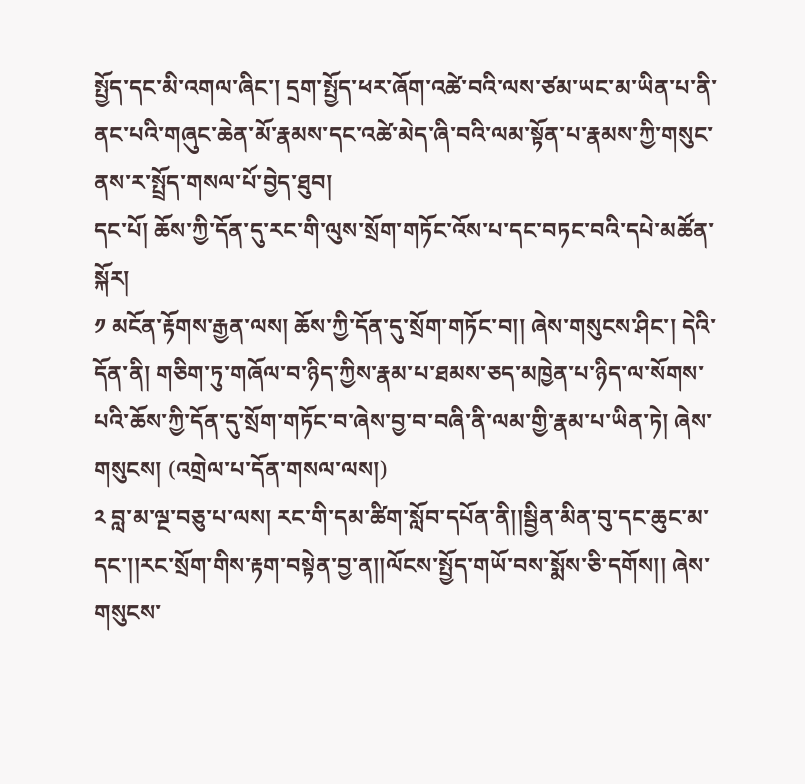སྤྱོད་དང་མི་འགལ་ཞིང་། དྲག་སྤྱོད་ཕར་ཞོག་འཚེ་བའི་ལས་ཙམ་ཡང་མ་ཡིན་པ་ནི་ནང་པའི་གཞུང་ཆེན་མོ་རྣམས་དང་འཚེ་མེད་ཞི་བའི་ལམ་སྟོན་པ་རྣམས་ཀྱི་གསུང་ནས་ར་སྤྲོད་གསལ་པོ་བྱེད་ཐུབ།
དང་པོ། ཆོས་ཀྱི་དོན་དུ་རང་གི་ལུས་སྲོག་གཏོང་འོས་པ་དང་བཏང་བའི་དཔེ་མཚོན་སྐོར།
༡ མངོན་རྟོགས་རྒྱན་ལས། ཆོས་ཀྱི་དོན་དུ་སྲོག་གཏོང་བ།། ཞེས་གསུངས་ཤིང་། དེའི་དོན་ནི། གཅིག་ཏུ་གཞོལ་བ་ཉིད་ཀྱིས་རྣམ་པ་ཐམས་ཅད་མཁྱེན་པ་ཉིད་ལ་སོགས་པའི་ཆོས་ཀྱི་དོན་དུ་སྲོག་གཏོང་བ་ཞེས་བྱ་བ་བཞི་ནི་ལམ་གྱི་རྣམ་པ་ཡིན་ཏེ། ཞེས་གསུངས། (འགྲེལ་པ་དོན་གསལ་ལས།)
༢ བླ་མ་ལྔ་བཅུ་པ་ལས། རང་གི་དམ་ཚིག་སློབ་དཔོན་ནི།།སྦྱིན་མིན་བུ་དང་ཆུང་མ་དང་།།རང་སྲོག་གིས་རྟག་བསྟེན་བྱ་ན།།ལོངས་སྤྱོད་གཡོ་བས་སྨོས་ཅི་དགོས།། ཞེས་གསུངས་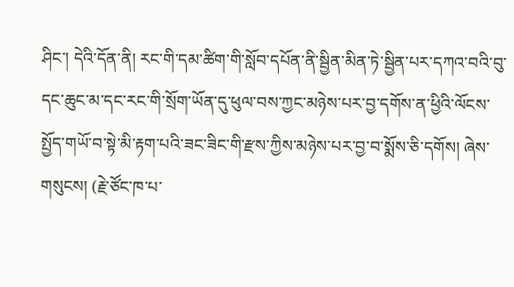ཤིང་། དེའི་དོན་ནི། རང་གི་དམ་ཚིག་གི་སློབ་དཔོན་ནི་སྦྱིན་མིན་ཏེ་སྦྱིན་པར་དཀའ་བའི་བུ་དང་ཆུང་མ་དང་རང་གི་སྲོག་ཡོན་དུ་ཕུལ་བས་ཀྱང་མཉེས་པར་བྱ་དགོས་ན་ཕྱིའི་ལོངས་སྤྱོད་གཡོ་བ་སྟེ་མི་རྟག་པའི་ཟང་ཟིང་གི་རྫས་ཀྱིས་མཉེས་པར་བྱ་བ་སྨོས་ཅི་དགོས། ཞེས་གསུངས། (རྗེ་ཙོང་ཁ་པ་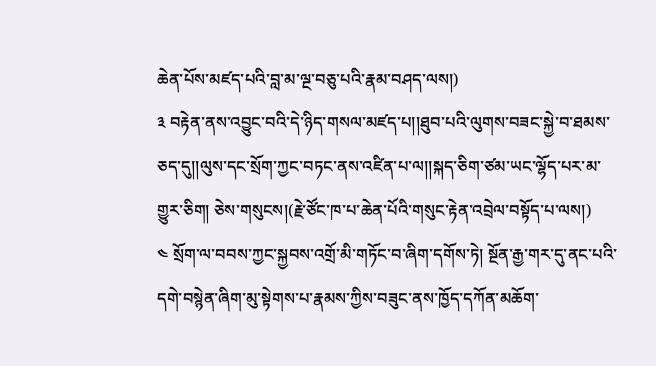ཆེན་པོས་མཛད་པའི་བླ་མ་ལྔ་བཅུ་པའི་རྣམ་བཤད་ལས།)
༣ བརྟེན་ནས་འབྱུང་བའི་དེ་ཉིད་གསལ་མཛད་པ།།ཐུབ་པའི་ལུགས་བཟང་སྐྱེ་བ་ཐམས་ཅད་དུ།།ལུས་དང་སྲོག་ཀྱང་བཏང་ནས་འཛིན་པ་ལ།།སྐད་ཅིག་ཙམ་ཡང་ལྷོད་པར་མ་གྱུར་ཅིག། ཅེས་གསུངས།(རྗེ་ཙོང་ཁ་པ་ཆེན་པོའི་གསུང་རྟེན་འབྲེལ་བསྟོད་པ་ལས།)
༤ སྲོག་ལ་བབས་ཀྱང་སྐྱབས་འགྲོ་མི་གཏོང་བ་ཞིག་དགོས་ཏེ། སྔོན་རྒྱ་གར་དུ་ནང་པའི་དགེ་བསྙེན་ཞིག་མུ་སྟེགས་པ་རྣམས་ཀྱིས་བཟུང་ནས་ཁྱོད་དཀོན་མཆོག་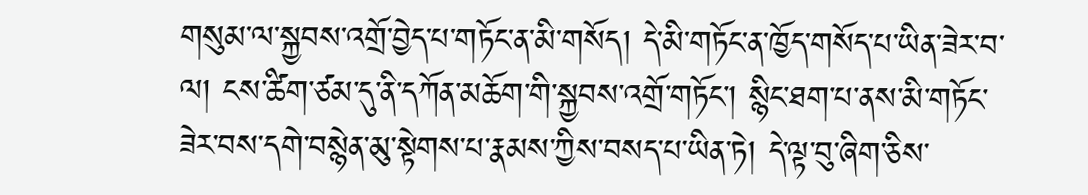གསུམ་ལ་སྐྱབས་འགྲོ་བྱེད་པ་གཏོང་ན་མི་གསོད། དེ་མི་གཏོང་ན་ཁྱོད་གསོད་པ་ཡིན་ཟེར་བ་ལ། ངས་ཚིག་ཙམ་དུ་ནི་དཀོན་མཆོག་གི་སྐྱབས་འགྲོ་གཏོང་། སྙིང་ཐག་པ་ནས་མི་གཏོང་ཟེར་བས་དགེ་བསྙེན་མུ་སྟེགས་པ་རྣམས་ཀྱིས་བསད་པ་ཡིན་ཏེ། དེ་ལྟ་བུ་ཞིག་ཅིས་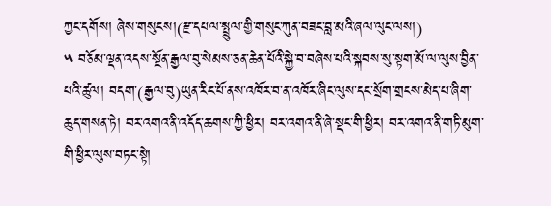ཀྱང་དགོས། ཞེས་གསུངས།(རྫ་དཔལ་སྤྲུལ་གྱི་གསུང་ཀུན་བཟང་བླ་མའི་ཞལ་ལུང་ལས།)
༥ བཅོམ་ལྡན་འདས་སྔོན་རྒྱལ་བུ་སེམས་ཅན་ཆེན་པོའི་སྐྱེ་བ་བཞེས་པའི་སྐབས་སུ་སྟག་མོ་ལ་ལུས་བྱིན་པའི་ཚུལ། བདག་(རྒྱལ་བུ)ཡུན་རིང་པོ་ནས་འཁོར་བ་ན་འཁོར་ཞིང་ལུས་དང་སྲོག་གྲངས་མེད་པ་ཞིག་ཆུད་གསན་ཏེ། བར་འགའ་ནི་འདོད་ཆགས་ཀྱི་ཕྱིར། བར་འགའ་ནི་ཞེ་སྡང་གི་ཕྱིར། བར་འགའ་ནི་གཏི་མུག་གི་ཕྱིར་ལུས་བཏང་སྟེ།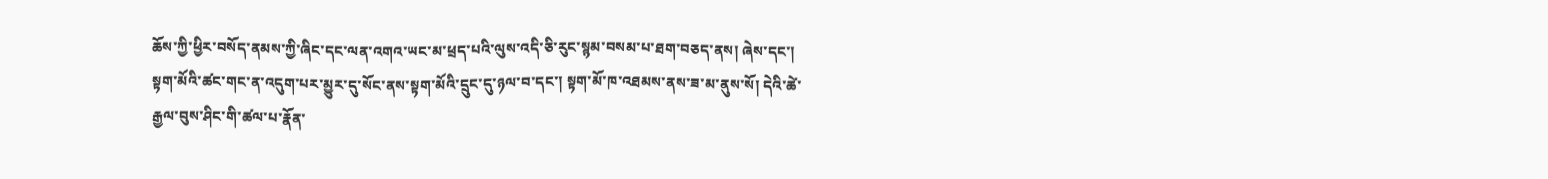ཆོས་ཀྱི་ཕྱིར་བསོད་ནམས་ཀྱི་ཞིང་དང་ལན་འགའ་ཡང་མ་ཕྲད་པའི་ལུས་འདི་ཅི་རུང་སྙམ་བསམ་པ་ཐག་བཅད་ནས། ཞེས་དང་། སྟག་མོའི་ཚང་གང་ན་འདུག་པར་མྱུར་དུ་སོང་ནས་སྟག་མོའི་དྲུང་དུ་ཉལ་བ་དང་། སྟག་མོ་ཁ་འཐམས་ནས་ཟ་མ་ནུས་སོ། དེའི་ཚེ་རྒྱལ་བུས་ཤིང་གི་ཚལ་པ་རྣོན་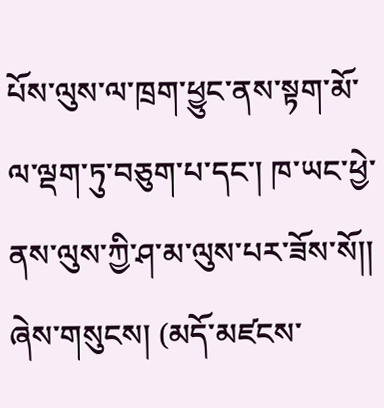པོས་ལུས་ལ་ཁྲག་ཕྱུང་ནས་སྟག་མོ་ལ་ལྡག་ཏུ་བཅུག་པ་དང་། ཁ་ཡང་ཕྱེ་ནས་ལུས་ཀྱི་ཤ་མ་ལུས་པར་ཟོས་སོ།། ཞེས་གསུངས། (མདོ་མཛངས་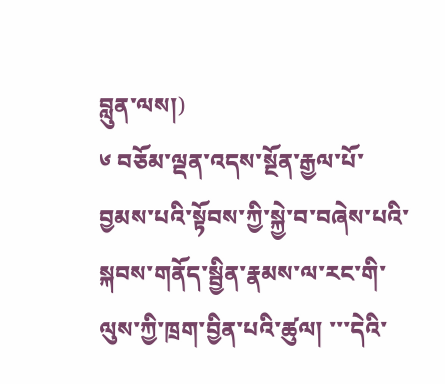བླུན་ལས།)
༦ བཅོམ་ལྡན་འདས་སྔོན་རྒྱལ་པོ་བྱམས་པའི་སྟོབས་ཀྱི་སྐྱེ་བ་བཞེས་པའི་སྐབས་གནོད་སྦྱིན་རྣམས་ལ་རང་གི་ལུས་ཀྱི་ཁྲག་བྱིན་པའི་ཚུལ། ་་་དེའི་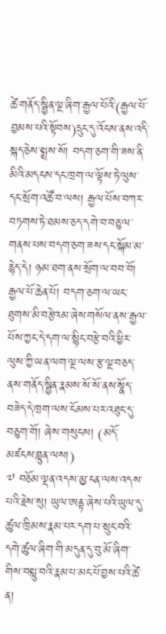ཚེ་གནོད་སྦྱིན་ལྔ་ཞིག་རྒྱལ་པོའི་(རྒྱལ་པོ་བྱམས་པའི་སྟོབས)དྲུང་དུ་འོངས་ནས་འདི་སྐད་ཅེས་སྨྲས་སོ། བདག་ཅག་གི་ཟས་ནི་མིའི་མདངས་དང་ཁྲག་ལ་ལྟོས་ཏེ་ལུས་དང་སྲོག་འཚོ་བ་ལས། རྒྱལ་པོས་བཀར་བཏགས་ཏེ་ཐམས་ཅད་དགེ་བ་བཅུ་ལ་གནས་པས་བདག་ཅག་ཟས་དང་སྐོམ་མ་རྙེད་དེ། ཉམ་ཐག་ནས་སྲོག་ལ་བབ་བོ། རྒྱལ་པོ་ཆེན་པོ། བདག་ཅག་ལ་ཡང་ཐུགས་མི་བརྩེའམ་ཞེས་གསོལ་ནས་རྒྱལ་པོས་ཀྱང་དེ་དག་ལ་སྙིང་བརྩེ་བའི་ཕྱིར་ལུས་ཀྱི་ཡན་ལག་ལྔ་ལས་རྩ་ལྔ་བཅད་ནས་གནོད་སྦྱིན་རྣམས་སོ་སོ་ནས་སྣོད་བཟེད་དེ་ཁྲག་ལས་ངོམས་པར་འཐུང་དུ་བཅུག་གོ། ཞེས་གསུངས། (མདོ་མཛངས་བླུན་ལས།)
༧ བཅོམ་ལྡན་འདས་མྱ་ངན་ལས་འདས་པའི་རྗེས་སུ། ཡུལ་ཨནྟ་ཞེས་པའི་ཡུལ་དུ་ཚུལ་ཁྲིམས་རྣམ་པར་དག་པ་སྲུང་བའི་དགེ་ཚུལ་ཞིག་གི་མདུན་དུ་བུ་མོ་ཞིག་གིས་བསླུ་བའི་རྣམ་པ་མང་པོ་བྱས་པའི་ཚེ་ན།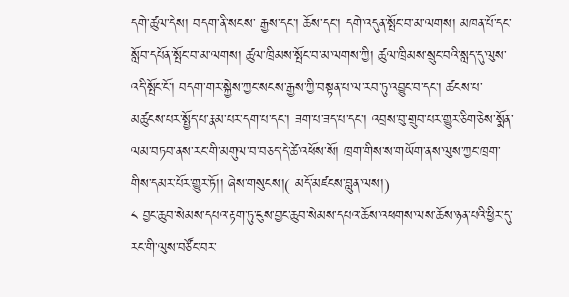དགེ་ཚུལ་དེས། བདག་ནི་སངས་ རྒྱས་དང་། ཆོས་དང་། དགེ་འདུན་སྤོང་བ་མ་ལགས། མཁན་པོ་དང་སློབ་དཔོན་སྤོང་བ་མ་ལགས། ཚུལ་ཁྲིམས་སྤོང་བ་མ་ལགས་ཀྱི། ཚུལ་ཁྲིམས་སྲུང་བའི་སླད་དུ་ལུས་འདི་སྤོང་ངོ་། བདག་གར་སྐྱེས་ཀྱང་སངས་རྒྱས་ཀྱི་བསྟན་པ་ལ་རབ་ཏུ་འབྱུང་བ་དང་། ཚངས་པ་མཚུངས་པར་སྤྱོད་པ་རྣམ་པར་དག་པ་དང་། ཟག་པ་ཟད་པ་དང་། འབྲས་བུ་གྲུབ་པར་གྱུར་ཅིག་ཅེས་སྨོན་ལམ་བཏབ་ནས་རང་གི་མགུལ་བ་བཅད་དེ་ཚེ་འཕོས་སོ། ཁྲག་གིས་ས་གཡོག་ནས་ལུས་ཀྱང་ཁྲག་གིས་དམར་པོར་གྱུར་ཏོ།། ཞེས་གསུངས།( མདོ་མཛངས་བླུན་ལས།)
༨ བྱང་ཆུབ་སེམས་དཔའ་རྟག་ཏུ་ངུས་བྱང་ཆུབ་སེམས་དཔའ་ཆོས་འཕགས་ལས་ཆོས་ཉན་པའི་ཕྱིར་དུ་རང་གི་ལུས་བཙོང་བར་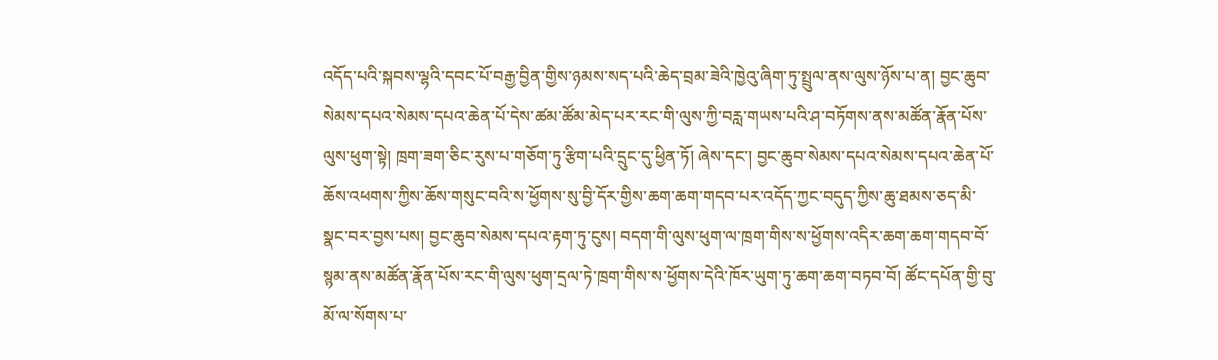འདོད་པའི་སྐབས་ལྷའི་དབང་པོ་བརྒྱ་བྱིན་གྱིས་ཉམས་སད་པའི་ཆེད་བྲམ་ཟེའི་ཁྱེའུ་ཞིག་ཏུ་སྤྲུལ་ནས་ལུས་ཉོས་པ་ན། བྱང་ཆུབ་སེམས་དཔའ་སེམས་དཔའ་ཆེན་པོ་དེས་ཚམ་ཚོམ་མེད་པར་རང་གི་ལུས་ཀྱི་བརླ་གཡས་པའི་ཤ་བཏོགས་ནས་མཚོན་རྣོན་པོས་ལུས་ཕུག་སྟེ། ཁྲག་ཟག་ཅིང་རུས་པ་གཅོག་ཏུ་རྩིག་པའི་དྲུང་དུ་ཕྱིན་ཏོ། ཞེས་དང་། བྱང་ཆུབ་སེམས་དཔའ་སེམས་དཔའ་ཆེན་པོ་ཆོས་འཕགས་ཀྱིས་ཆོས་གསུང་བའི་ས་ཕྱོགས་སུ་བྱི་དོར་གྱིས་ཆག་ཆག་གདབ་པར་འདོད་ཀྱང་བདུད་ཀྱིས་ཆུ་ཐམས་ཅད་མི་སྣང་བར་བྱས་པས། བྱང་ཆུབ་སེམས་དཔའ་རྟག་ཏུ་ངུས། བདག་གི་ལུས་ཕུག་ལ་ཁྲག་གིས་ས་ཕྱོགས་འདིར་ཆག་ཆག་གདབ་བོ་སྙམ་ནས་མཚོན་རྣོན་པོས་རང་གི་ལུས་ཕུག་དྲལ་ཏེ་ཁྲག་གིས་ས་ཕྱོགས་དེའི་ཁོར་ཡུག་ཏུ་ཆག་ཆག་བཏབ་བོ། ཚོང་དཔོན་གྱི་བུ་མོ་ལ་སོགས་པ་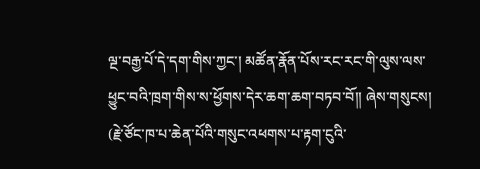ལྔ་བརྒྱ་པོ་དེ་དག་གིས་ཀྱང་། མཚོན་རྣོན་པོས་རང་རང་གི་ལུས་ལས་ཕྱུང་བའི་ཁྲག་གིས་ས་ཕྱོགས་དེར་ཆག་ཆག་བཏབ་བོ།། ཞེས་གསུངས། (རྗེ་ཙོང་ཁ་པ་ཆེན་པོའི་གསུང་འཕགས་པ་རྟག་ངུའི་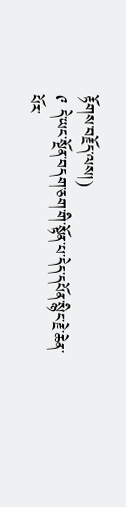རྟོགས་བརྗོད་ལས།)
༩ དེ་ཡང་སྔོན་བདག་ཅག་གི་སྟོན་པ་དེད་དཔོན་སྙིང་རྗེ་ཆེན་པོར་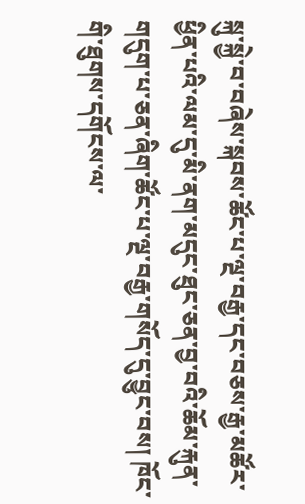སྐུ་སྐྱེ་བ་བཞེས་སྐབས་ཚོང་པ་ལྔ་བརྒྱ་དང་བཅས་རྒྱ་མཚོར་ཕྱིན་པའི་ལམ་དུ་མི་ནག་མདུང་ཐུང་ཅན་བྱ་བའི་ཆོམ་རྐུན་གདུག་པ་ཅན་ཞིག་ཚོང་པ་ལྔ་བརྒྱ་གསོད་དུ་བྱུང་བས། ཁོང་གི་ཐུགས་དགོངས་ལ་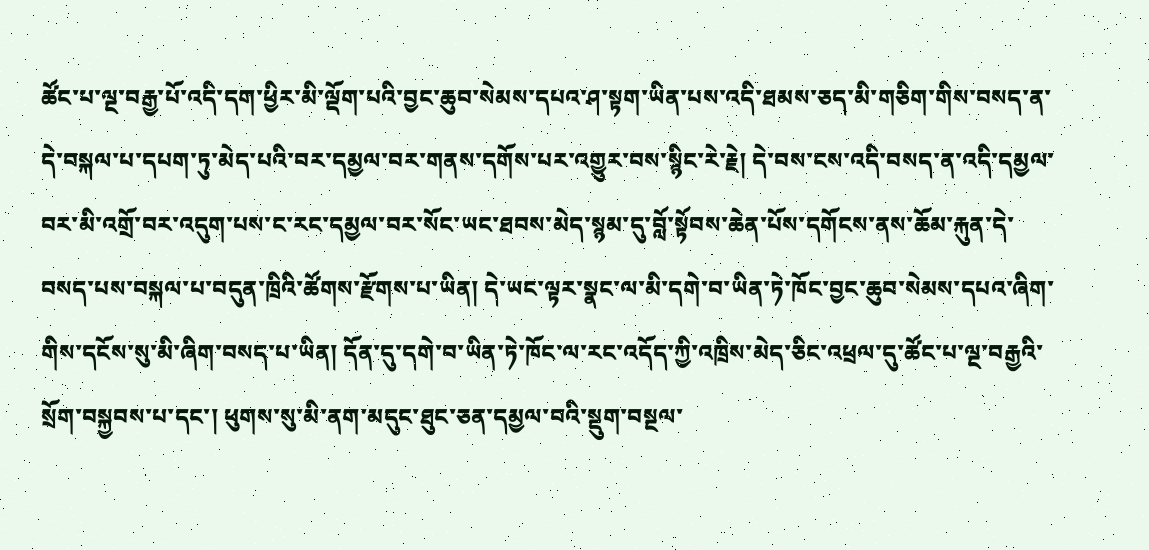ཚོང་པ་ལྔ་བརྒྱ་པོ་འདི་དག་ཕྱིར་མི་ལྡོག་པའི་བྱང་ཆུབ་སེམས་དཔའ་ཤ་སྟག་ཡིན་པས་འདི་ཐམས་ཅད་མི་གཅིག་གིས་བསད་ན་དེ་བསྐལ་པ་དཔག་ཏུ་མེད་པའི་བར་དམྱལ་བར་གནས་དགོས་པར་འགྱུར་བས་སྙིང་རེ་རྗེ། དེ་བས་ངས་འདི་བསད་ན་འདི་དམྱལ་བར་མི་འགྲོ་བར་འདུག་པས་ང་རང་དམྱལ་བར་སོང་ཡང་ཐབས་མེད་སྙམ་དུ་བློ་སྟོབས་ཆེན་པོས་དགོངས་ནས་ཆོམ་རྐུན་དེ་བསད་པས་བསྐལ་པ་བདུན་ཁྲིའི་ཚོགས་རྫོགས་པ་ཡིན། དེ་ཡང་ལྟར་སྣང་ལ་མི་དགེ་བ་ཡིན་ཏེ་ཁོང་བྱང་ཆུབ་སེམས་དཔའ་ཞིག་གིས་དངོས་སུ་མི་ཞིག་བསད་པ་ཡིན། དོན་དུ་དགེ་བ་ཡིན་ཏེ་ཁོང་ལ་རང་འདོད་ཀྱི་འཁྲིས་མེད་ཅིང་འཕྲལ་དུ་ཚོང་པ་ལྔ་བརྒྱའི་སྲོག་བསྐྱབས་པ་དང་། ཕུགས་སུ་མི་ནག་མདུང་ཐུང་ཅན་དམྱལ་བའི་སྡུག་བསྔལ་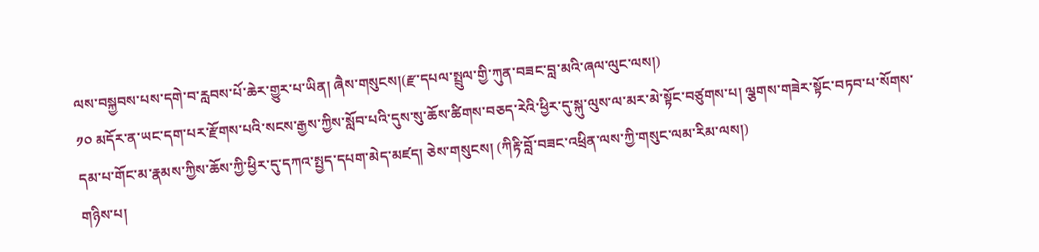ལས་བསྐྱབས་པས་དགེ་བ་རླབས་པོ་ཆེར་གྱུར་པ་ཡིན། ཞཻས་གསུངས།(རྫ་དཔལ་སྤྲུལ་གྱི་ཀུན་བཟང་བླ་མའི་ཞལ་ལུང་ལས།)
༡༠ མདོར་ན་ཡང་དག་པར་རྫོགས་པའི་སངས་རྒྱས་ཀྱིས་སློབ་པའི་དུས་སུ་ཆོས་ཚིགས་བཅད་རེའི་ཕྱིར་དུ་སྐུ་ལུས་ལ་མར་མེ་སྟོང་བཙུགས་པ། ལྕགས་གཟེར་སྟོང་བཏབ་པ་སོགས་དམ་པ་གོང་མ་རྣམས་ཀྱིས་ཆོས་ཀྱི་ཕྱིར་དུ་དཀའ་སྤྱད་དཔག་མེད་མཛད། ཅེས་གསུངས། (ཀིརྟི་བློ་བཟང་འཕྲིན་ལས་ཀྱི་གསུང་ལམ་རིམ་ལས།)
གཉིས་པ།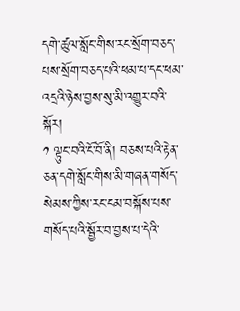དགེ་ཚུལ་སློང་གིས་རང་སྲོག་བཅད་པས་སྲོག་བཅད་པའི་ཕམ་པ་དང་ཕམ་འདྲའི་ཉེས་བྱས་སུ་མི་འགྱུར་བའི་སྐོར།
༡ ལྟུང་བའི་ངོ་བོ་ནི། བཅས་པའི་རྟེན་ཅན་དགེ་སློང་གིས་མི་གཞན་གསོད་སེམས་ཀྱིས་རང་ངམ་བསྐོས་པས་གསོད་པའི་སྦྱོར་བ་བྱས་པ་དེའི་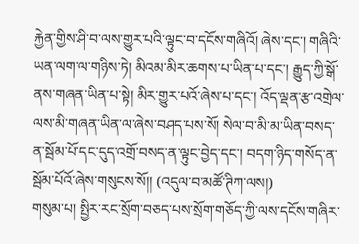རྐྱེན་གྱིས་ཤི་བ་ལས་གྱུར་པའི་ལྟུང་བ་དངོས་གཞིའོ། ཞེས་དང་། གཞིའི་ཡན་ལག་ལ་གཉིས་ཏེ། མིའམ་མིར་ཆགས་པ་ཡིན་པ་དང་། རྒྱུད་ཀྱི་སྒོ་ནས་གཞན་ཡིན་པ་སྟེ། མིར་གྱུར་པའོ་ཞེས་པ་དང་། འོད་ལྡན་རྩ་འགྲེལ་ལས་མི་གཞན་ཡིན་ལ་ཞེས་བཤད་པས་སོ། སེལ་བ་མི་མ་ཡིན་བསད་ན་སྦོམ་པོ་དང་དུད་འགྲོ་བསད་ན་ལྟུང་བྱེད་དང་། བདག་ཉིད་གསོད་ན་སྦོམ་པོའོ་ཞེས་གསུངས་སོ།། (འདུལ་བ་མཚོ་ཊིཀ་ལས།)
གསུམ་པ། སྤྱིར་རང་སྲོག་བཅད་པས་སྲོག་གཅོད་ཀྱི་ལས་དངོས་གཞིར་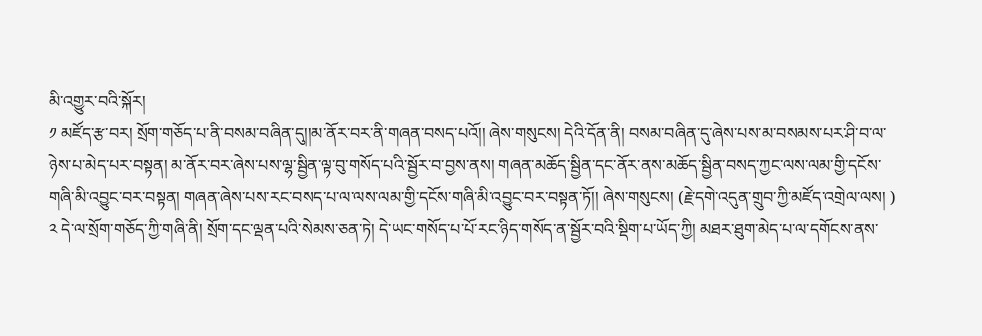མི་འགྱུར་བའི་སྐོར།
༡ མཛོད་རྩ་བར། སྲོག་གཅོད་པ་ནི་བསམ་བཞིན་དུ།།མ་ནོར་བར་ནི་གཞན་བསད་པའོ།། ཞེས་གསུངས། དེའི་དོན་ནི། བསམ་བཞིན་དུ་ཞེས་པས་མ་བསམས་པར་ཤི་བ་ལ་ཉེས་པ་མེད་པར་བསྟན། མ་ནོར་བར་ཞེས་པས་ལྷ་སྦྱིན་ལྟ་བུ་གསོད་པའི་སྦྱོར་བ་བྱས་ནས། གཞན་མཆོད་སྦྱིན་དང་ནོར་ནས་མཆོད་སྦྱིན་བསད་ཀྱང་ལས་ལམ་གྱི་དངོས་གཞི་མི་འབྱུང་བར་བསྟན། གཞན་ཞེས་པས་རང་བསད་པ་ལ་ལས་ལམ་གྱི་དངོས་གཞི་མི་འབྱུང་བར་བསྟན་ཏོ།། ཞེས་གསུངས། (རྗེ་དགེ་འདུན་གྲུབ་ཀྱི་མཛོད་འགྲེལ་ལས། )
༢ དེ་ལ་སྲོག་གཅོད་ཀྱི་གཞི་ནི། སྲོག་དང་ལྡན་པའི་སེམས་ཅན་ཏེ། དེ་ཡང་གསོད་པ་པོ་རང་ཉིད་གསོད་ན་སྦྱོར་བའི་སྡིག་པ་ཡོད་ཀྱི། མཐར་ཐུག་མེད་པ་ལ་དགོངས་ནས་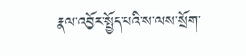རྣལ་འབྱོར་སྤྱོད་པའི་ས་ལས་སྲོག་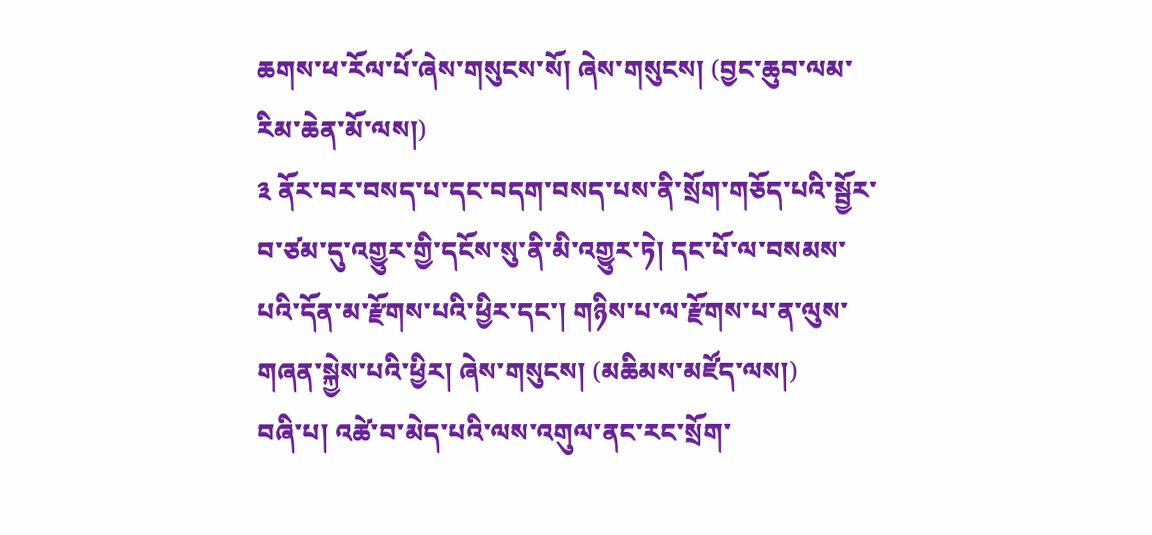ཆགས་ཕ་རོལ་པོ་ཞེས་གསུངས་སོ། ཞེས་གསུངས། (བྱང་ཆུབ་ལམ་རིམ་ཆེན་མོ་ལས།)
༣ ནོར་བར་བསད་པ་དང་བདག་བསད་པས་ནི་སྲོག་གཅོད་པའི་སྦྱོར་བ་ཙམ་དུ་འགྱུར་གྱི་དངོས་སུ་ནི་མི་འགྱུར་ཏེ། དང་པོ་ལ་བསམས་པའི་དོན་མ་རྫོགས་པའི་ཕྱིར་དང་། གཉིས་པ་ལ་རྫོགས་པ་ན་ལུས་གཞན་སྐྱེས་པའི་ཕྱིར། ཞེས་གསུངས། (མཆིམས་མཛོད་ལས།)
བཞི་པ། འཚེ་བ་མེད་པའི་ལས་འགུལ་ནང་རང་སྲོག་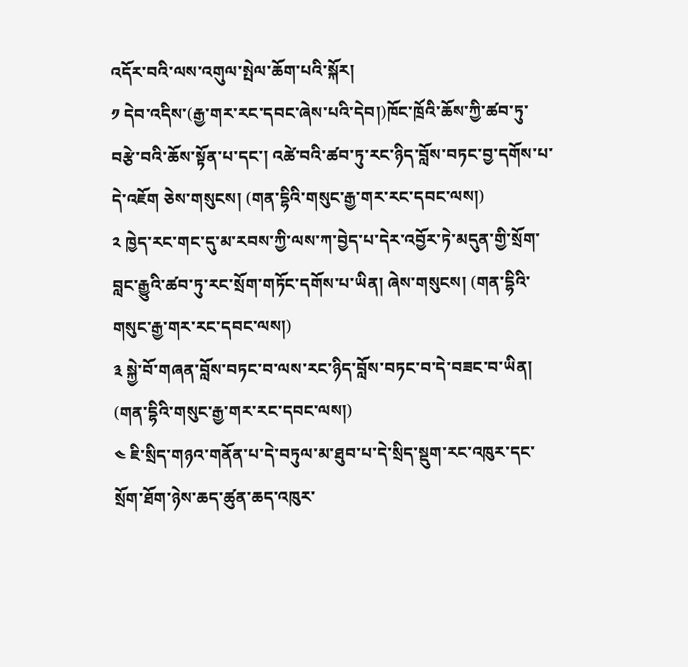འདོར་བའི་ལས་འགུལ་སྤེལ་ཆོག་པའི་སྐོར།
༡ དེབ་འདིས་(རྒྱ་གར་རང་དབང་ཞེས་པའི་དེབ།)ཁོང་ཁྲོའི་ཆོས་ཀྱི་ཚབ་ཏུ་བརྩེ་བའི་ཆོས་སྟོན་པ་དང་། འཚེ་བའི་ཚབ་ཏུ་རང་ཉིད་བློས་བཏང་བྱ་དགོས་པ་དེ་འཇོག ཅེས་གསུངས། (གན་དྷིའི་གསུང་རྒྱ་གར་རང་དབང་ལས།)
༢ ཁྱེད་རང་གང་དུ་མ་རབས་ཀྱི་ལས་ཀ་བྱེད་པ་དེར་འབྱོར་ཏེ་མདུན་གྱི་སྲོག་བླང་རྒྱུའི་ཚབ་ཏུ་རང་སྲོག་གཏོང་དགོས་པ་ཡིན། ཞེས་གསུངས། (གན་དྷིའི་གསུང་རྒྱ་གར་རང་དབང་ལས།)
༣ སྐྱེ་བོ་གཞན་བློས་བཏང་བ་ལས་རང་ཉིད་བློས་བཏང་བ་དེ་བཟང་བ་ཡིན། (གན་དྷིའི་གསུང་རྒྱ་གར་རང་དབང་ལས།)
༤ ཇི་སྲིད་གཉའ་གནོན་པ་དེ་བཏུལ་མ་ཐུབ་པ་དེ་སྲིད་སྡུག་རང་འཁུར་དང་སྲོག་ཐོག་ཉེས་ཆད་ཚུན་ཆད་འཁུར་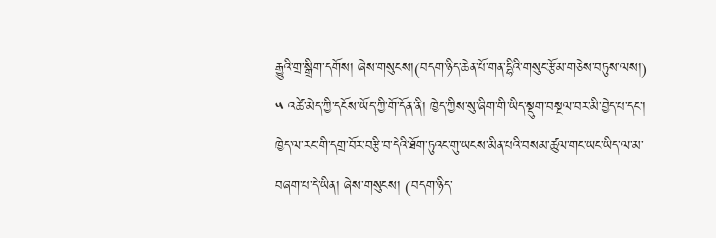རྒྱུའི་གྲ་སྒྲིག་དགོས། ཞེས་གསུངས།(བདག་ཉིད་ཆེན་པོ་གན་དྷིའི་གསུང་རྩོམ་གཅེས་བཏུས་ལས།)
༥ འཚེ་མེད་ཀྱི་དངོས་ཡོད་ཀྱི་གོ་དོན་ནི། ཁྱེད་ཀྱིས་སུ་ཞིག་གི་ཡིད་སྡུག་བསྔལ་བར་མི་བྱེད་པ་དང་། ཁྱེད་ལ་རང་གི་དགྲ་བོར་བརྩི་བ་དེའི་ཐོག་ཏུའང་གུ་ཡངས་མིན་པའི་བསམ་ཚུལ་གང་ཡང་ཡིད་ལ་མ་བཞག་པ་དེ་ཡིན། ཞེས་གསུངས། (བདག་ཉིད་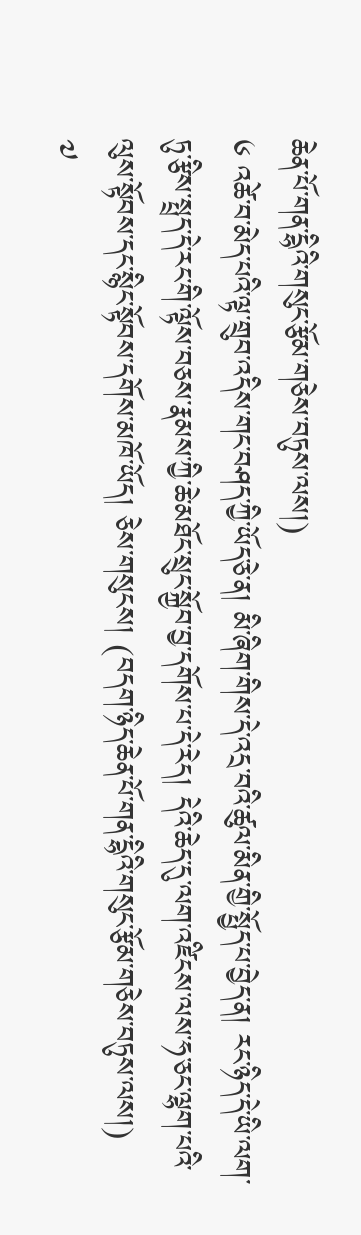ཆེན་པོ་གན་དྷིའི་གསུང་རྩོམ་གཅེས་བཏུས་ལས།)
༦ འཚེ་བ་མེད་པའི་ལྟ་གྲུབ་འདིས་གང་བཤད་ཀྱི་ཡོད་ཅེ་ན། མི་ཞིག་གིས་དེ་འདྲ་བའི་ཚུལ་མིན་གྱི་སྤྱོད་པ་བྱེད་ན། རང་ཉིད་དེ་ཡི་ལག་ཏུ་རྩིས་སྤྲད་དེ་རང་གི་ལྟོས་བཅས་རྣམས་ཀྱི་ཆེ་མཐོང་སྲུང་སྐྱོབ་བྱ་དགོས་པ་དེ་རེད། དེའི་ཆེད་དུ་ལག་འཛིངས་ལས་ཧ་ཅང་ལྷག་པའི་ལུས་སྟོབས་དང་སྙིང་སྟོབས་དགོས་མཁོ་ཡོད། ཅེས་གསུངས། (བདག་ཉིད་ཆེན་པོ་གན་དྷིའི་གསུང་རྩོམ་གཅེས་བཏུས་ལས།)
༧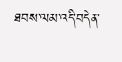ཐབས་ལམ་འདི་བདེན་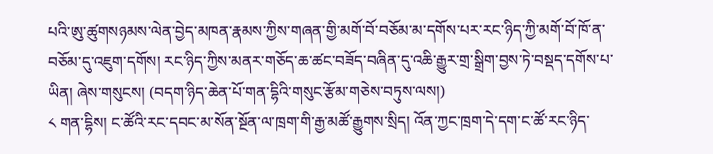པའི་ཨུ་ཚུགསཉམས་ལེན་བྱེད་མཁན་རྣམས་ཀྱིས་གཞན་གྱི་མགོ་བོ་བཅོམ་མ་དགོས་པར་རང་ཉིད་ཀྱི་མགོ་བོ་ཁོ་ན་བཅོམ་དུ་འཇུག་དགོས། རང་ཉིད་ཀྱིས་མནར་གཅོད་ཆ་ཚང་བཟོད་བཞིན་དུ་འཆི་རྒྱུར་གྲ་སྒྲིག་བྱས་ཏེ་བསྡད་དགོས་པ་ཡིན། ཞེས་གསུངས། (བདག་ཉིད་ཆེན་པོ་གན་དྷིའི་གསུང་རྩོམ་གཅེས་བཏུས་ལས།)
༨ གན་དྷིས། ང་ཚོའི་རང་དབང་མ་སོན་སྔོན་ལ་ཁྲག་གི་རྒྱ་མཚོ་རྒྱུགས་སྲིད། འོན་ཀྱང་ཁྲག་དེ་དག་ང་ཚོ་རང་ཉིད་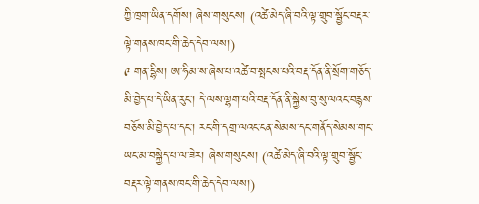ཀྱི་ཁྲག་ཡིན་དགོས། ཞེས་གསུངས། (འཚེ་མེད་ཞི་བའི་ལྟ་གྲུབ་སྦྱོང་བརྡར་ལྟེ་གནས་ཁང་གི་ཆེད་དེབ་ལས།)
༩ གན་དྷིས། ཨ་ཧིམ་ས་ཞེས་པ་འཚེ་བ་སྤངས་པའི་བརྡ་དོན་ནི་སྲོག་གཅོད་མི་བྱེད་པ་དེ་ཡིན་རུང་། དེ་ལས་ལྷག་པའི་བརྡ་དོན་ནི་སྐྱེས་བུ་སུ་ལའང་བརྙས་བཅོས་མི་བྱེད་པ་དང་། རང་གི་དགྲ་ལའང་ངན་སེམས་དང་གནོད་སེམས་གང་ཡང་མ་བསྐྱེད་པ་ལ་ཟེར། ཞེས་གསུངས། (འཚེ་མེད་ཞི་བའི་ལྟ་གྲུབ་སྦྱོང་བརྡར་ལྟེ་གནས་ཁང་གི་ཆེད་དེབ་ལས།)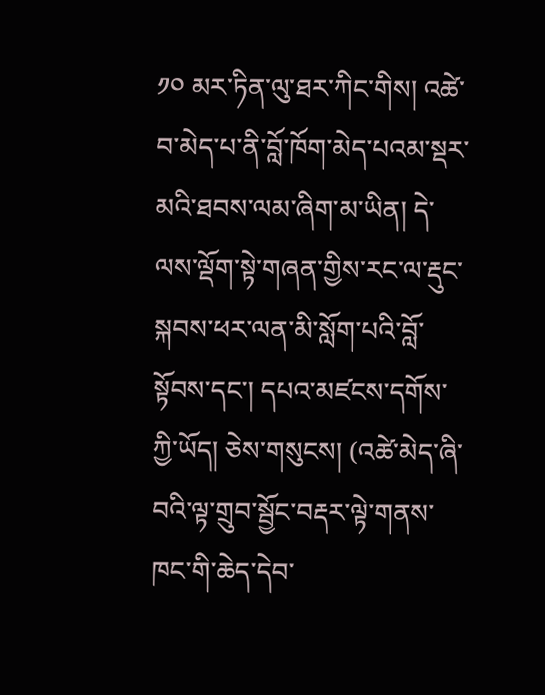༡༠ མར་ཏིན་ལུ་ཐར་ཀིང་གིས། འཚེ་བ་མེད་པ་ནི་བློ་ཁོག་མེད་པའམ་སྡར་མའི་ཐབས་ལམ་ཞིག་མ་ཡིན། དེ་ལས་ལྡོག་སྟེ་གཞན་གྱིས་རང་ལ་རྡུང་སྐབས་ཕར་ལན་མི་སློག་པའི་བློ་སྟོབས་དང་། དཔའ་མཛངས་དགོས་ཀྱི་ཡོད། ཅེས་གསུངས། (འཚེ་མེད་ཞི་བའི་ལྟ་གྲུབ་སྦྱོང་བརྡར་ལྟེ་གནས་ཁང་གི་ཆེད་དེབ་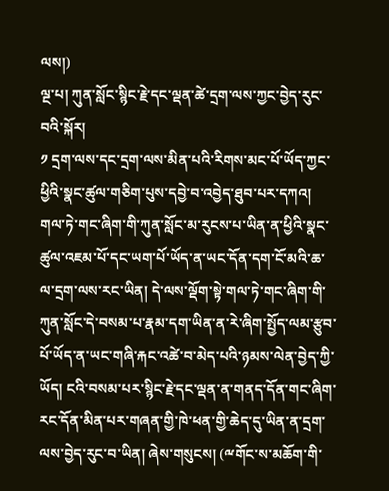ལས།)
ལྔ་པ། ཀུན་སློང་སྙིང་རྗེ་དང་ལྡན་ཚེ་དྲག་ལས་ཀྱང་བྱེད་རུང་བའི་སྐོར།
༡ དྲག་ལས་དང་དྲག་ལས་མིན་པའི་རིགས་མང་པོ་ཡོད་ཀྱང་ཕྱིའི་སྣང་ཚུལ་གཅིག་པུས་དབྱེ་བ་འབྱེད་ཐུབ་པར་དཀའ། གལ་ཏེ་གང་ཞིག་གི་ཀུན་སློང་མ་རུངས་པ་ཡིན་ན་ཕྱིའི་སྣང་ཚུལ་འཇམ་པོ་དང་ཡག་པོ་ཡོད་ན་ཡང་དོན་དག་ངོ་མའི་ཆ་ལ་དྲག་ལས་རང་ཡིན། དེ་ལས་ལྡོག་སྟེ་གལ་ཏེ་གང་ཞིག་གི་ཀུན་སློང་དེ་བསམ་པ་རྣམ་དག་ཡིན་ན་རེ་ཞིག་སྤྱོད་ལམ་རྩུབ་པོ་ཡོད་ན་ཡང་གཞི་རྐང་འཚེ་བ་མེད་པའི་ཉམས་ལེན་བྱེད་ཀྱི་ཡོད། ངའི་བསམ་པར་སྙིང་རྗེ་དང་ལྡན་ན་གནད་དོན་གང་ཞིག་རང་དོན་མིན་པར་གཞན་གྱི་ཁེ་ཕན་གྱི་ཆེད་དུ་ཡིན་ན་དྲག་ལས་བྱེད་རུང་བ་ཡིན། ཞེས་གསུངས། (ྋགོང་ས་མཆོག་གི་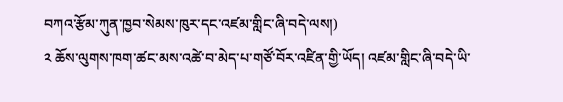བཀའ་རྩོམ་ཀུན་ཁྱབ་སེམས་ཁུར་དང་འཛམ་གླིང་ཞི་བདེ་ལས།)
༢ ཆོས་ལུགས་ཁག་ཚང་མས་འཚེ་བ་མེད་པ་གཙོ་བོར་འཛིན་གྱི་ཡོད། འཛམ་གླིང་ཞི་བདེ་ཡི་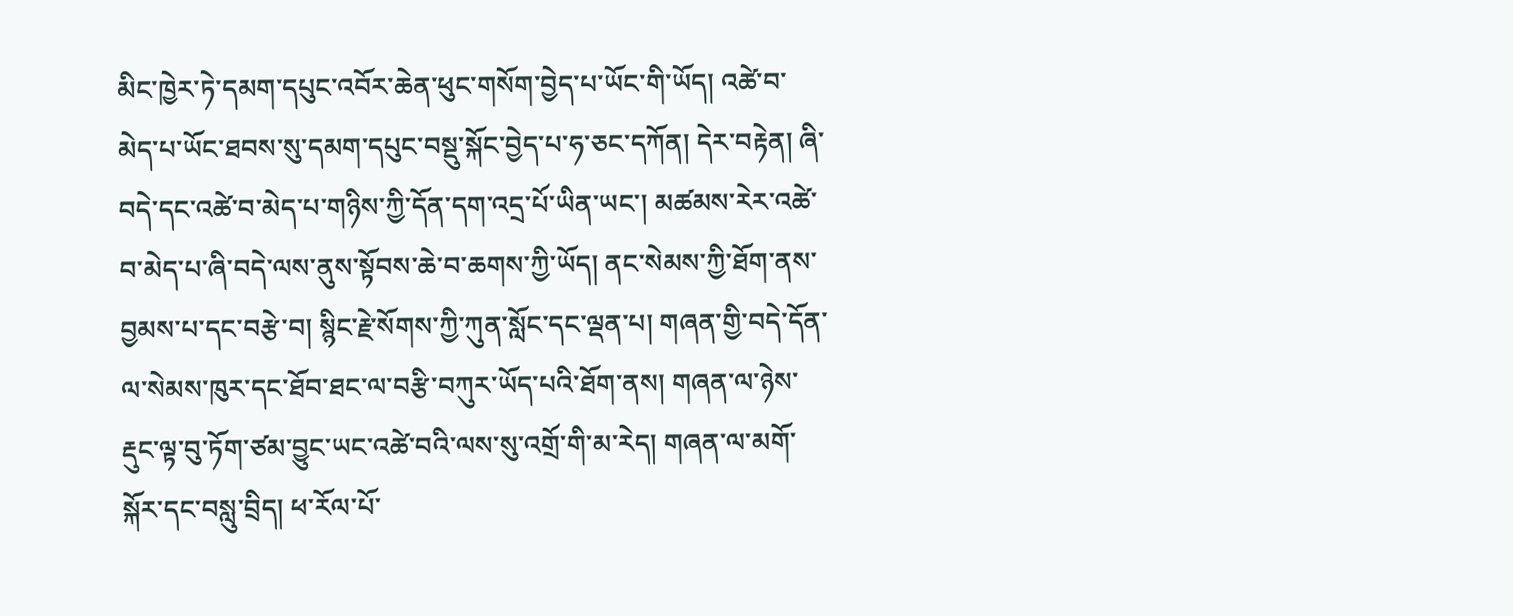མིང་ཁྱེར་ཏེ་དམག་དཔུང་འབོར་ཆེན་ཕུང་གསོག་བྱེད་པ་ཡོང་གི་ཡོད། འཚེ་བ་མེད་པ་ཡོང་ཐབས་སུ་དམག་དཔུང་བསྡུ་སྐོང་བྱེད་པ་ཧ་ཅང་དཀོན། དེར་བརྟེན། ཞི་བདེ་དང་འཚེ་བ་མེད་པ་གཉིས་ཀྱི་དོན་དག་འདྲ་པོ་ཡིན་ཡང་། མཚམས་རེར་འཚེ་བ་མེད་པ་ཞི་བདེ་ལས་ནུས་སྟོབས་ཆེ་བ་ཆགས་ཀྱི་ཡོད། ནང་སེམས་ཀྱི་ཐོག་ནས་བྱམས་པ་དང་བརྩེ་བ། སྙིང་རྗེ་སོགས་ཀྱི་ཀུན་སློང་དང་ལྡན་པ། གཞན་གྱི་བདེ་དོན་ལ་སེམས་ཁུར་དང་ཐོབ་ཐང་ལ་བརྩི་བཀུར་ཡོད་པའི་ཐོག་ནས། གཞན་ལ་ཉེས་རྡུང་ལྟ་བུ་ཏོག་ཙམ་བྱུང་ཡང་འཚེ་བའི་ལས་སུ་འགྲོ་གི་མ་རེད། གཞན་ལ་མགོ་སྐོར་དང་བསླུ་བྲིད། ཕ་རོལ་པོ་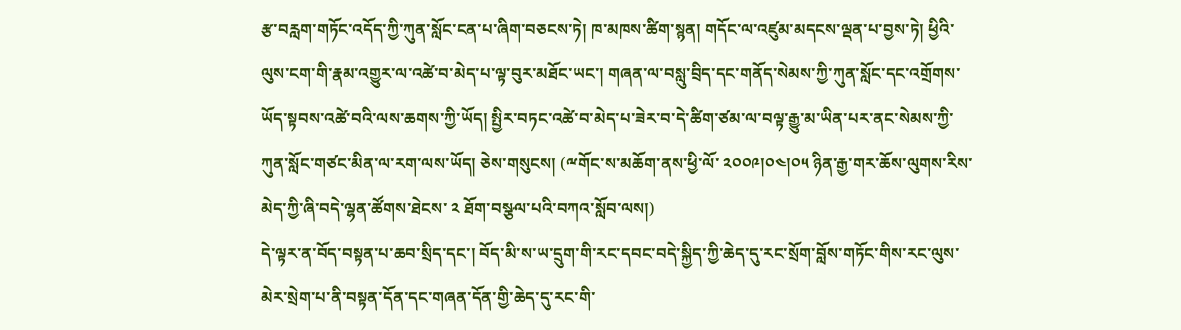རྩ་བརླག་གཏོང་འདོད་ཀྱི་ཀུན་སློང་ངན་པ་ཞིག་བཅངས་ཏེ། ཁ་མཁས་ཚིག་སྙན། གདོང་ལ་འཛུམ་མདངས་ལྡན་པ་བྱས་ཏེ། ཕྱིའི་ལུས་ངག་གི་རྣམ་འགྱུར་ལ་འཚེ་བ་མེད་པ་ལྟ་བུར་མཐོང་ཡང་། གཞན་ལ་བསླུ་བྲིད་དང་གནོད་སེམས་ཀྱི་ཀུན་སློང་དང་འགྲོགས་ཡོད་སྟབས་འཚེ་བའི་ལས་ཆགས་ཀྱི་ཡོད། སྤྱིར་བཏང་འཚེ་བ་མེད་པ་ཟེར་བ་དེ་ཚིག་ཙམ་ལ་བལྟ་རྒྱུ་མ་ཡིན་པར་ནང་སེམས་ཀྱི་ཀུན་སློང་གཙང་མིན་ལ་རག་ལས་ཡོད། ཅེས་གསུངས། (ྋགོང་ས་མཆོག་ནས་ཕྱི་ལོ་ ༢༠༠༩།༠༤།༠༥ ཉིན་རྒྱ་གར་ཆོས་ལུགས་རིས་མེད་ཀྱི་ཞི་བདེ་ལྷན་ཚོགས་ཐེངས་ ༢ ཐོག་བསྩལ་པའི་བཀའ་སློབ་ལས།)
དེ་ལྟར་ན་བོད་བསྟན་པ་ཆབ་སྲིད་དང་། བོད་མི་ས་ཡ་དྲུག་གི་རང་དབང་བདེ་སྐྱིད་ཀྱི་ཆེད་དུ་རང་སྲོག་བློས་གཏོང་གིས་རང་ལུས་མེར་སྲེག་པ་ནི་བསྟན་དོན་དང་གཞན་དོན་གྱི་ཆེད་དུ་རང་གི་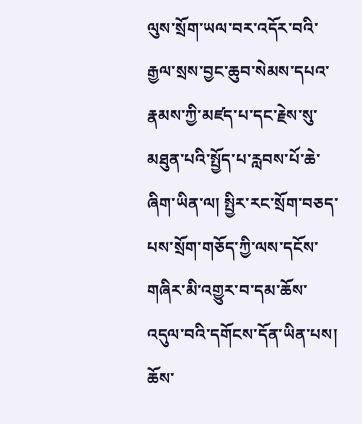ལུས་སྲོག་ཡལ་བར་འདོར་བའི་རྒྱལ་སྲས་བྱང་ཆུབ་སེམས་དཔའ་རྣམས་ཀྱི་མཛད་པ་དང་རྗེས་སུ་མཐུན་པའི་སྤྱོད་པ་རླབས་པོ་ཆེ་ཞིག་ཡིན་ལ། སྤྱིར་རང་སྲོག་བཅད་པས་སྲོག་གཅོད་ཀྱི་ལས་དངོས་གཞིར་མི་འགྱུར་བ་དམ་ཆོས་འདུལ་བའི་དགོངས་དོན་ཡིན་པས། ཆོས་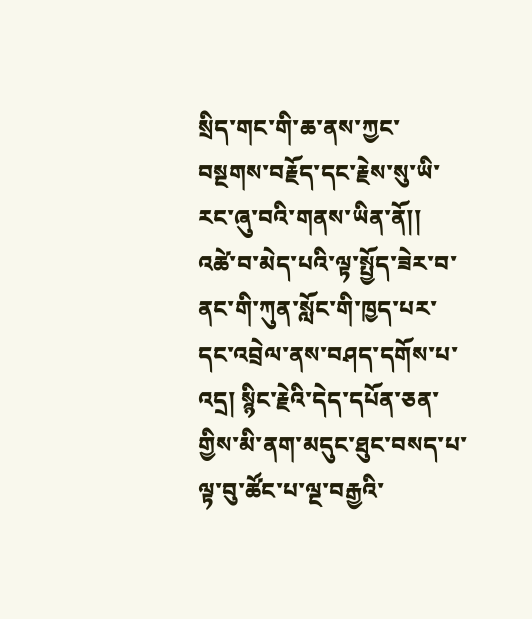སྲིད་གང་གི་ཆ་ནས་ཀྱང་བསྔགས་བརྗོད་དང་རྗེས་སུ་ཡི་རང་ཞུ་བའི་གནས་ཡིན་ནོ།།
འཚེ་བ་མེད་པའི་ལྟ་སྤྱོད་ཟེར་བ་ནང་གི་ཀུན་སློང་གི་ཁྱད་པར་དང་འབྲེལ་ནས་བཤད་དགོས་པ་འདྲ། སྙིང་རྗེའི་དེད་དཔོན་ཅན་གྱིས་མི་ནག་མདུང་ཐུང་བསད་པ་ལྟ་བུ་ཚོང་པ་ལྔ་བརྒྱའི་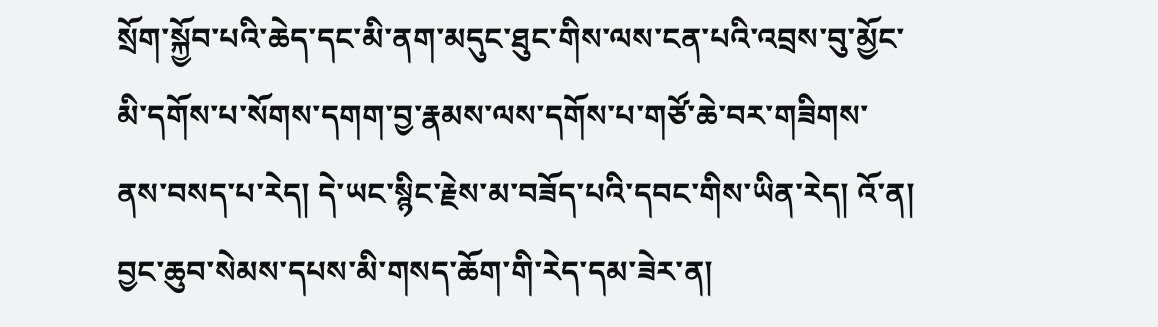སྲོག་སྐྱོབ་པའི་ཆེད་དང་མི་ནག་མདུང་ཐུང་གིས་ལས་ངན་པའི་འབྲས་བུ་མྱོང་མི་དགོས་པ་སོགས་དགག་བྱ་རྣམས་ལས་དགོས་པ་གཙོ་ཆེ་བར་གཟིགས་ནས་བསད་པ་རེད། དེ་ཡང་སྙིང་རྗེས་མ་བཟོད་པའི་དབང་གིས་ཡིན་རེད། འོ་ན། བྱང་ཆུབ་སེམས་དཔས་མི་གསད་ཆོག་གི་རེད་དམ་ཟེར་ན།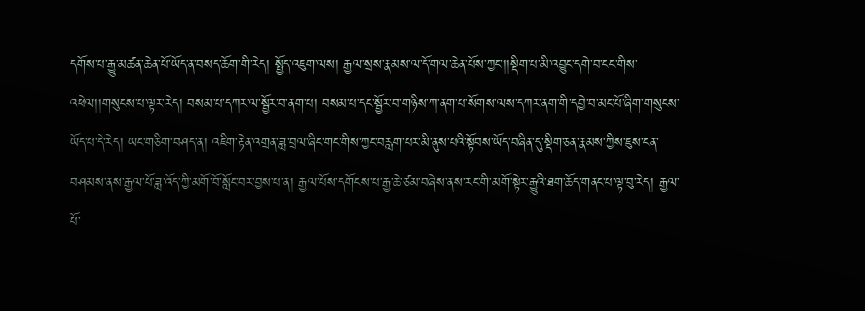དགོས་པ་རྒྱུ་མཚན་ཆེན་པོ་ཡོད་ན་བསད་ཆོག་གི་རེད། སྤྱོད་འཇུག་ལས། རྒྱལ་སྲས་རྣམས་ལ་དོ་གལ་ཆེན་པོས་ཀྱང་།།སྡིག་པ་མི་འབྱུང་དགེ་བ་ངང་གིས་འཕེལ།།གསུངས་པ་ལྟར་རེད། བསམ་པ་དཀར་ལ་སྦྱོར་བ་ནག་པ། བསམ་པ་དང་སྦྱོར་བ་གཉིས་ཀ་ནག་པ་སོགས་ལས་དཀར་ནག་གི་དབྱེ་བ་མང་པོ་ཞིག་གསུངས་ཡོད་པ་དེ་རེད། ཡང་གཅིག་བཤད་ན། འཇིག་རྟེན་འགྲན་ཟླ་བྲལ་ཞིང་གང་གིས་ཀྱང་བརླག་པར་མི་ནུས་པའི་སྟོབས་ཡོད་བཞིན་དུ་སྡིག་ཅན་རྣམས་ཀྱིས་ཇུས་ངན་བཤམས་ནས་རྒྱལ་པོ་ཟླ་འོད་ཀྱི་མགོ་བོ་སློང་བར་བྱས་པ་ན། རྒྱལ་པོས་དགོངས་པ་རྒྱ་ཆེ་ཙམ་བཞེས་ནས་རང་གི་མགོ་སྟེར་རྒྱུའི་ཐག་ཆོད་གནང་པ་ལྟ་བུ་རེད། རྒྱལ་པོ་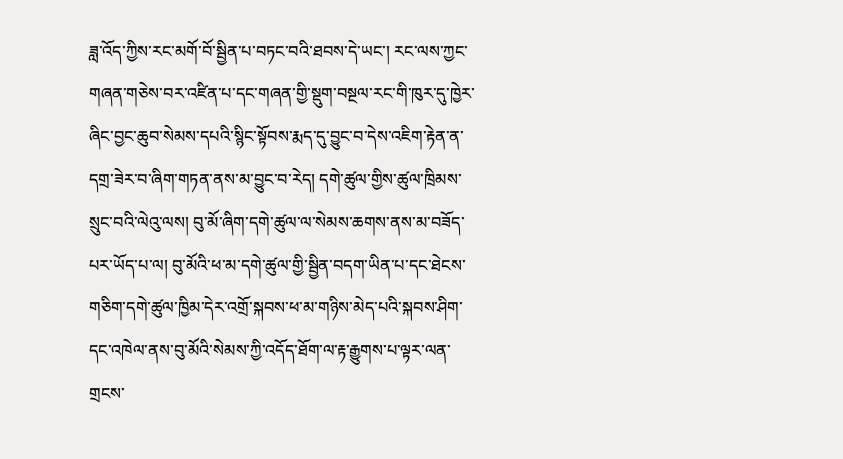ཟླ་འོད་ཀྱིས་རང་མགོ་བོ་སྦྱིན་པ་བཏང་བའི་ཐབས་དེ་ཡང་། རང་ལས་ཀྱང་གཞན་གཅེས་བར་འཛིན་པ་དང་གཞན་གྱི་སྡུག་བསྔལ་རང་གི་ཁུར་དུ་ཁྱེར་ཞིང་བྱང་ཆུབ་སེམས་དཔའི་སྙིང་སྟོབས་རྨད་དུ་བྱུང་བ་དེས་འཇིག་རྟེན་ན་དགྲ་ཟེར་བ་ཞིག་གཏན་ནས་མ་བྱུང་བ་རེད། དགེ་ཚུལ་གྱིས་ཚུལ་ཁྲིམས་སྲུང་བའི་ལེའུ་ལས། བུ་མོ་ཞིག་དགེ་ཚུལ་ལ་སེམས་ཆགས་ནས་མ་བཟོད་པར་ཡོད་པ་ལ། བུ་མོའི་ཕ་མ་དགེ་ཚུལ་གྱི་སྦྱིན་བདག་ཡིན་པ་དང་ཐེངས་གཅིག་དགེ་ཚུལ་ཁྱིམ་དེར་འགྲོ་སྐབས་ཕ་མ་གཉིས་མེད་པའི་སྐབས་ཤིག་དང་འཁེལ་ནས་བུ་མོའི་སེམས་ཀྱི་འདོད་ཐོག་ལ་རྟ་རྒྱུགས་པ་ལྟར་ལན་གྲངས་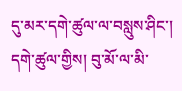དུ་མར་དགེ་ཚུལ་ལ་བསླུས་ཤིང་། དགེ་ཚུལ་གྱིས། བུ་མོ་ལ་མི་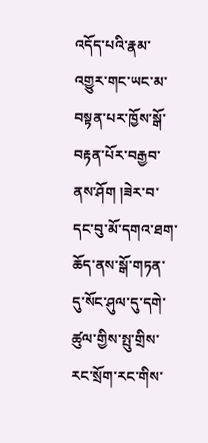འདོད་པའི་རྣམ་འགྱུར་གང་ཡང་མ་བསྟན་པར་ཁྱོས་སྒོ་བརྟན་པོར་བརྒྱབ་ནས་ཤོག །ཟེར་བ་དང་བུ་མོ་དགའ་ཐག་ཆོད་ནས་སྒོ་གཏན་དུ་སོང་ཤུལ་དུ་དགེ་ཚུལ་གྱིས་སྤུ་གྲིས་རང་སྲོག་རང་གིས་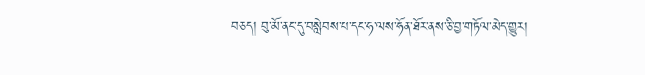བཅད། བུ་མོ་ནང་དུ་བསླེབས་པ་དང་ཧ་ལས་ཧོན་ཐོར་ནས་ཅི་བྱ་གཏོལ་མེད་གྱུར།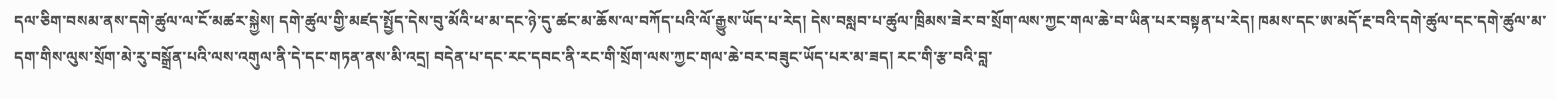དལ་ཅིག་བསམ་ནས་དགེ་ཚུལ་ལ་ངོ་མཚར་སྐྱེས། དགེ་ཚུལ་གྱི་མཛད་སྤྱོད་དེས་བུ་མོའི་ཕ་མ་དང་ཉེ་དུ་ཚང་མ་ཆོས་ལ་བཀོད་པའི་ལོ་རྒྱུས་ཡོད་པ་རེད། དེས་བསླབ་པ་ཚུལ་ཁྲིམས་ཟེར་བ་སྲོག་ལས་ཀྱང་གལ་ཆེ་བ་ཡིན་པར་བསྟན་པ་རེད། ཁམས་དང་ཨ་མདོ་རྔ་བའི་དགེ་ཚུལ་དང་དགེ་ཚུལ་མ་དག་གིས་ལུས་སྲོག་མེ་རུ་བསྒྲོན་པའི་ལས་འགུལ་ནི་དེ་དང་གཏན་ནས་མི་འདྲ། བདེན་པ་དང་རང་དབང་ནི་རང་གི་སྲོག་ལས་ཀྱང་གལ་ཆེ་བར་བཟུང་ཡོད་པར་མ་ཟད། རང་གི་རྩ་བའི་བླ་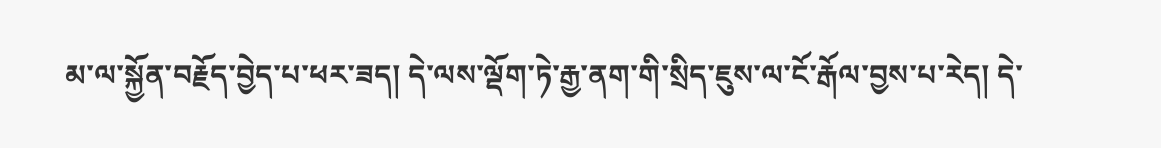མ་ལ་སྐྱོན་བརྗོད་བྱེད་པ་ཕར་ཟད། དེ་ལས་ལྡོག་ཏེ་རྒྱ་ནག་གི་སྲིད་ཇུས་ལ་ངོ་རྒོལ་བྱས་པ་རེད། དེ་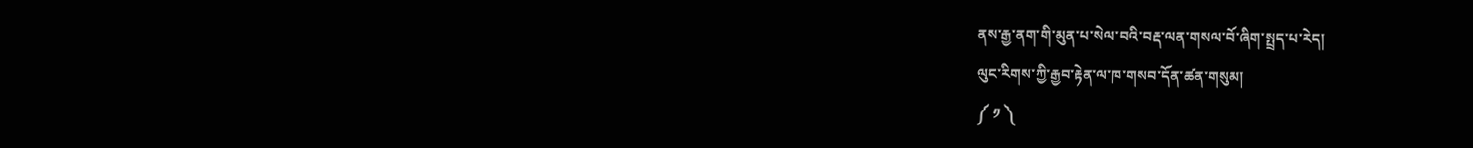ནས་རྒྱ་ནག་གི་མུན་པ་སེལ་བའི་བརྡ་ལན་གསལ་བོ་ཞིག་སྤྲད་པ་རེད།
ལུང་རིགས་ཀྱི་རྒྱབ་རྟེན་ལ་ཁ་གསབ་དོན་ཚན་གསུམ།
༼ ༡ ༽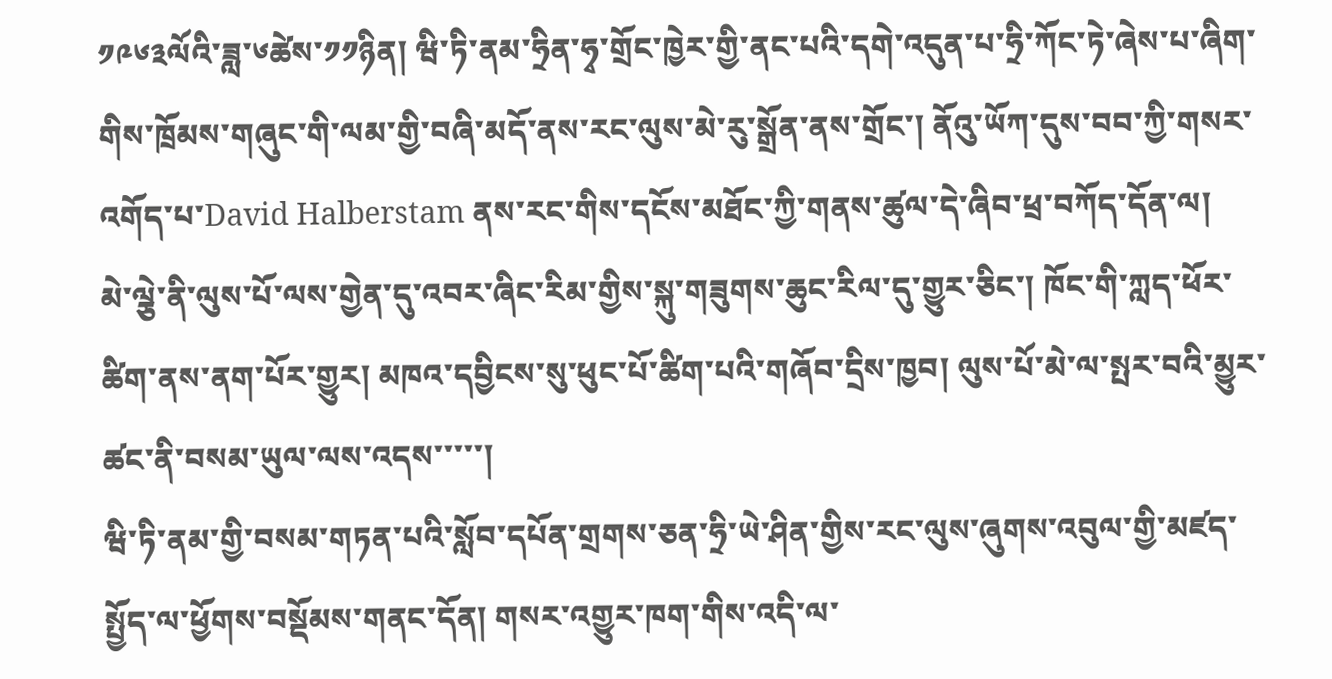༡༩༦༣ལོའི་ཟླ་༦ཚེས་༡༡ཉིན། ཝི་ཏི་ནམ་ཧྲིན་ཧྭ་གྲོང་ཁྱེར་གྱི་ནང་པའི་དགེ་འདུན་པ་ཧྲི་ཀོང་ཏེ་ཞེས་པ་ཞིག་གིས་ཁྲོམས་གཞུང་གི་ལམ་གྱི་བཞི་མདོ་ནས་རང་ལུས་མེ་རུ་སྒྲོན་ནས་གྲོང་། ནོའུ་ཡོཀ་དུས་བབ་ཀྱི་གསར་འགོད་པ་David Halberstam ནས་རང་གིས་དངོས་མཐོང་ཀྱི་གནས་ཚུལ་དེ་ཞིབ་ཕྲ་བཀོད་དོན་ལ།
མེ་ལྕེ་ནི་ལུས་པོ་ལས་གྱེན་དུ་འབར་ཞིང་རིམ་གྱིས་སྐུ་གཟུགས་ཆུང་རིལ་དུ་གྱུར་ཅིང་། ཁོང་གི་ཀླད་ཕོར་ཚིག་ནས་ནག་པོར་གྱུར། མཁའ་དབྱིངས་སུ་ཕུང་པོ་ཚིག་པའི་གཞོབ་དྲིས་ཁྱབ། ལུས་པོ་མེ་ལ་སྤར་བའི་མྱུར་ཚང་ནི་བསམ་ཡུལ་ལས་འདས་་་་་།
ཝི་ཏི་ནམ་གྱི་བསམ་གཏན་པའི་སློབ་དཔོན་གྲགས་ཅན་ཧྲི་ཡེ་ཤིན་གྱིས་རང་ལུས་ཞུགས་འབུལ་གྱི་མཛད་སྤྱོད་ལ་ཕྱོགས་བསྡོམས་གནང་དོན། གསར་འགྱུར་ཁག་གིས་འདི་ལ་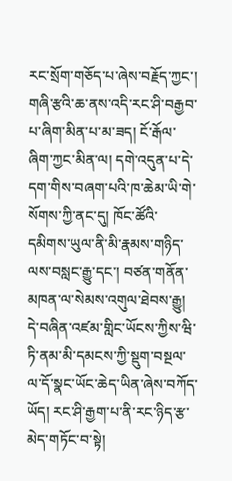རང་སྲོག་གཅོད་པ་ཞེས་བརྗོད་ཀྱང་། གཞི་རྩའི་ཆ་ནས་འདི་རང་ཤི་བརྒྱབ་པ་ཞིག་མིན་པ་མ་ཟད། ངོ་རྒོལ་ཞིག་ཀྱང་མིན་ལ། དགེ་འདུན་པ་དེ་དག་གིས་བཞག་པའི་ཁ་ཆེམ་ཡི་གེ་སོགས་ཀྱི་ནང་དུ། ཁོང་ཚོའི་དམིགས་ཡུལ་ནི་མི་རྣམས་གཉིད་ལས་བསླང་རྒྱུ་དང་། བཙན་གནོན་མཁན་ལ་སེམས་འགུལ་ཐེབས་རྒྱུ། དེ་བཞིན་འཛམ་གླིང་ཡོངས་ཀྱིས་ཝི་ཏི་ནམ་མི་དམངས་ཀྱི་སྡུག་བསྔལ་ལ་དོ་སྣང་ཡོང་ཆེད་ཡིན་ཞེས་བཀོད་ཡོད། རང་ཤི་རྒྱག་པ་ནི་རང་ཉིད་རྩ་མེད་གཏོང་བ་སྟེ།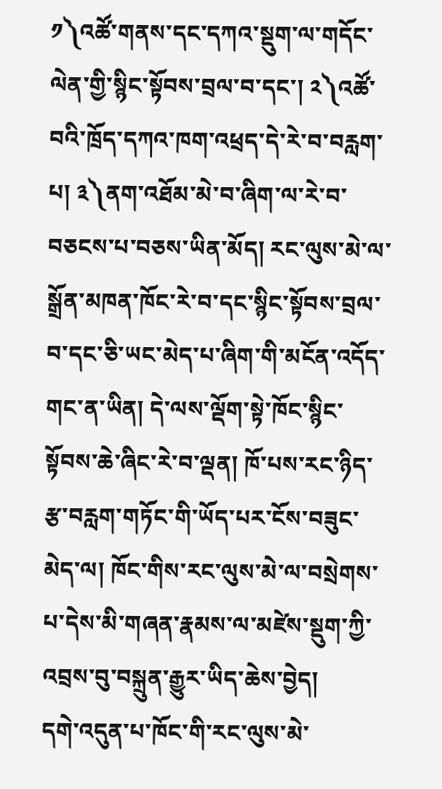༡༽འཚོ་གནས་དང་དཀའ་སྡུག་ལ་གདོང་ལེན་གྱི་སྙིང་སྟོབས་བྲལ་བ་དང་། ༢༽འཚོ་བའི་ཁྲོད་དཀའ་ཁག་འཕྲད་དེ་རེ་བ་བརླག་པ། ༣༽ནག་འཐོམ་མེ་བ་ཞིག་ལ་རེ་བ་བཅངས་པ་བཅས་ཡིན་མོད། རང་ལུས་མེ་ལ་སྒྲོན་མཁན་ཁོང་རེ་བ་དང་སྙིང་སྟོབས་བྲལ་བ་དང་ཅི་ཡང་མེད་པ་ཞིག་གི་མངོན་འདོད་གང་ན་ཡིན། དེ་ལས་ལྡོག་སྟེ་ཁོང་སྙིང་སྟོབས་ཆེ་ཞིང་རེ་བ་ལྡན། ཁོ་པས་རང་ཉིད་རྩ་བརླག་གཏོང་གི་ཡོད་པར་ངོས་བཟུང་མེད་ལ། ཁོང་གིས་རང་ལུས་མེ་ལ་བསྲེགས་པ་དེས་མི་གཞན་རྣམས་ལ་མཛེས་སྡུག་ཀྱི་འབྲས་བུ་བསྐྲུན་རྒྱུར་ཡིད་ཆེས་བྱེད།
དགེ་འདུན་པ་ཁོང་གི་རང་ལུས་མེ་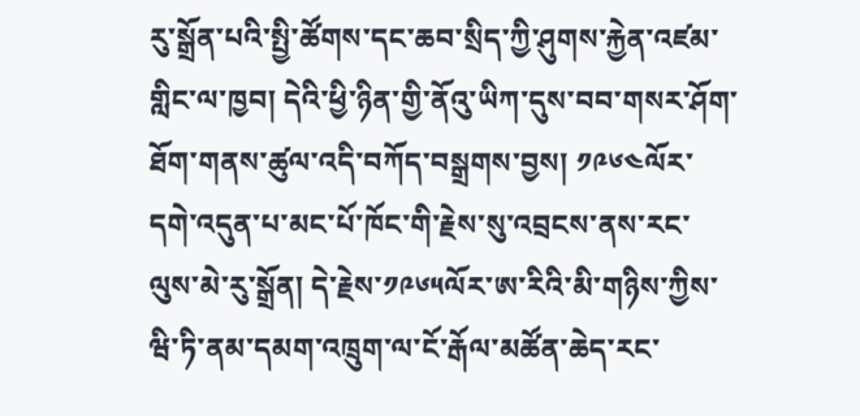རུ་སྒྲོན་པའི་སྤྱི་ཚོགས་དང་ཆབ་སྲིད་ཀྱི་ཤུགས་རྐྱེན་འཛམ་གླིང་ལ་ཁྱབ། དེའི་ཕྱི་ཉིན་གྱི་ནོའུ་ཡིཀ་དུས་བབ་གསར་ཤོག་ཐོག་གནས་ཚུལ་འདི་བཀོད་བསྒྲགས་བྱས། ༡༩༦༤ལོར་དགེ་འདུན་པ་མང་པོ་ཁོང་གི་རྗེས་སུ་འབྲངས་ནས་རང་ལུས་མེ་རུ་སྒྲོན། དེ་རྗེས་༡༩༦༥ལོར་ཨ་རིའི་མི་གཉིས་ཀྱིས་ཝི་ཏི་ནམ་དམག་འཁྲུག་ལ་ངོ་རྒོལ་མཚོན་ཆེད་རང་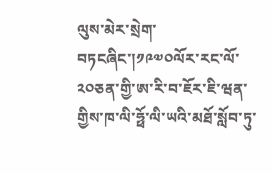ལུས་མེར་སྲེག་བཏངཞིང་།༡༩༧༠ལོར་རང་ལོ་༢༠ཅན་གྱི་ཨ་རི་བ་ཇོར་ཇི་ཝན་གྱིས་ཁ་ལི་ཧྥོ་ལི་ཡའི་མཐོ་སློབ་ཏུ་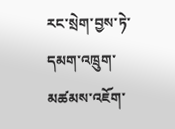རང་སྲེག་བྱས་ཏེ་དམག་འཁྲུག་མཚམས་འཇོག་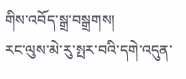གིས་འབོད་སྒྲ་བསྒྲགས།
རང་ལུས་མེ་རུ་སྤར་བའི་དགེ་འདུན་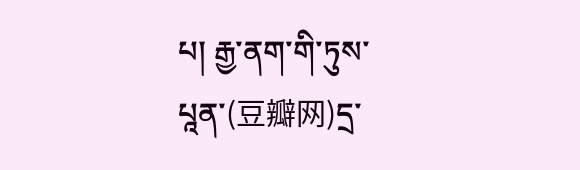པ། རྒྱ་ནག་གི་ཏུས་པཱན་(豆瓣网)དྲ་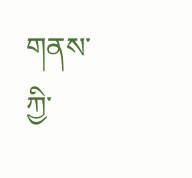གནས་ཀྱི་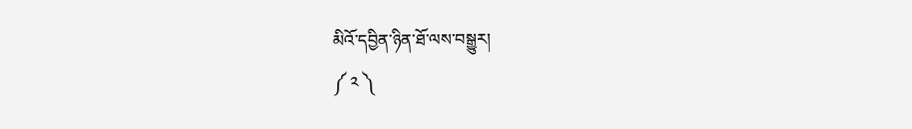མིའོ་དབྱིན་ཉིན་ཐོ་ལས་བསྒྱུར།
༼ ༢ ༽